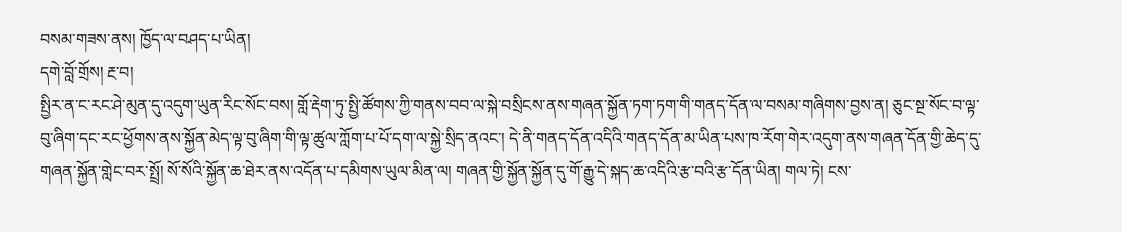བསམ་གཟས་ནས། ཁྱོད་ལ་བཤད་པ་ཡིན།
དགེ་བློ་གྲོས། རྔ་བ།
སྤྱིར་ན་ང་རང་ཤེ་མུན་དུ་འདུག་ཡུན་རིང་སོང་བས། གློ་རྡེག་ཏུ་སྤྱི་ཚོགས་ཀྱི་གནས་བབ་ལ་སྐེ་བསྲིངས་ནས་གཞན་སྐྱོན་ཏག་ཏག་གི་གནད་དོན་ལ་བསམ་གཞིགས་བྱས་ན། ཅུང་སྔ་སོང་བ་ལྟ་བུ་ཞིག་དང་རང་ཕྱོགས་ནས་སྐྱོན་མེད་ལྟ་བུ་ཞིག་གི་ལྟ་ཚུལ་ཀློག་པ་པོ་དག་ལ་སྐྱེ་སྲིད་ནའང་། དེ་ནི་གནད་དོན་འདིའི་གནད་དོན་མ་ཡིན་པས་ཁ་རོག་གེར་འདུག་ནས་གཞན་དོན་གྱི་ཆེད་དུ་གཞན་སྐྱོན་གླེང་བར་སྤྲོ། སོ་སོའི་སྐྱོན་ཆ་ཐེར་ནས་འདོན་པ་དམིགས་ཡུལ་མིན་ལ། གཞན་གྱི་སྐྱོན་སྐྱོན་དུ་གོ་རྒྱུ་དེ་སྐད་ཆ་འདིའི་རྩ་བའི་རྩ་དོན་ཡིན། གལ་ཏེ། ངས་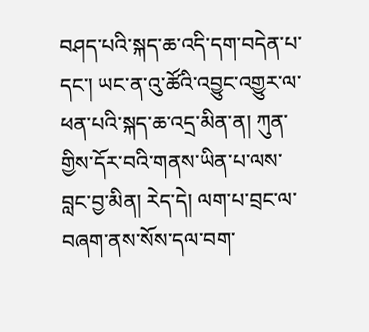བཤད་པའི་སྐད་ཆ་འདི་དག་བདེན་པ་དང་། ཡང་ན་འུ་ཚོའི་འབྱུང་འགྱུར་ལ་ཕན་པའི་སྐད་ཆ་འདྲ་མིན་ན། ཀུན་གྱིས་དོར་བའི་གནས་ཡིན་པ་ལས་བླང་བྱ་མིན། རེད་དེ། ལག་པ་བྲང་ལ་བཞག་ནས་སོས་དལ་བག་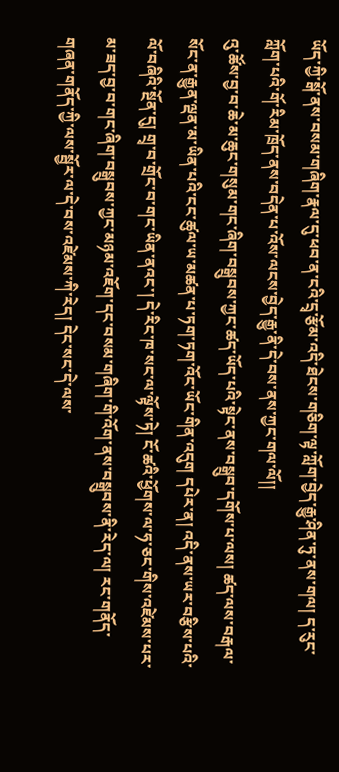ཡོད་ཀྱི་སྒོ་ནས་བསམ་གཞིག་རྣལ་དུ་ཕབ་ན་ངའི་དྲྭ་རྩོམ་འདི་ཐེངས་གཅིག་ལྟ་ཀློག་བྱེད་རྒྱུ་ཤིན་ཏུ་ནས་གལ། ད་རུང་ཀློག་པའི་གོ་རིམ་ཁྲོད་ནས་བདེན་པ་འོས་ལངས་བྱེད་རྒྱུ་ནི་དེ་བས་ནས་ཀྱང་གལ་ལོ།།
འུ་ཚོས་བྱ་བ་ཆེ་མ་ཆུང་གསུམ་གང་ཞིག་བསྒྲུབས་ཀྱང་ཚད་ཡོད་པའི་སྟེང་ནས་བསྒྲུབ་དགོས་པ་ལས། ཚད་ལས་བརྒལ་སོང་ན་རྒྱུན་ལྡན་མ་ཡིན་པའི་ངང་ཚུལ་ཡ་མཚན་པ་ཏག་ཏག་འོང་ཡོང་གིན་འདུག དཔེར་ན། འདི་ནས་ཡར་བརྩིས་པའི་ལོ་བཞིའི་སྔོན་དུ། གྲྭ་བ་གྲོང་བ་གང་ཡིན་ནའང་། དེ་རིང་ཁ་སང་ལ་ལྟོས་ཏེ། ངོ་ཚའི་ཕྱོགས་ལ་ཧ་ཅང་གིས་འཛེམས་པར་མ་ཟད་བྱ་བ་གང་ཞིག་བསྒྲུབས་ཀྱང་མཉམ་འཇོག་དང་བསམ་གཞིག་གི་འོག་ནས་བསྒྲུབས་ནི་རེད་ལ། རང་གནོད་གཞན་གནོད་ཀྱི་ལས་སྦྱོར་ལ་དེ་བས་འཛེམས་ཀི་རེད། དེང་སང་དེ་ལས་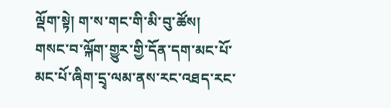ལྡོག་སྟེ། ག་ས་གང་གི་མི་བུ་ཚོས། གསང་བ་ལྐོག་གྱུར་གྱི་དོན་དག་མང་པོ་མང་པོ་ཞིག་དྲྭ་ལམ་ནས་རང་འཐད་རང་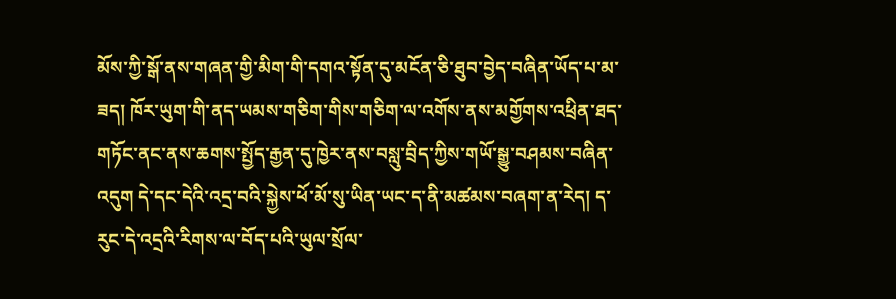མོས་ཀྱི་སྒོ་ནས་གཞན་གྱི་མིག་གི་དགའ་སྟོན་དུ་མངོན་ཅི་ཐུབ་བྱེད་བཞིན་ཡོད་པ་མ་ཟད། ཁོར་ཡུག་གི་ནད་ཡམས་གཅིག་གིས་གཅིག་ལ་འགོས་ནས་མགྱོགས་འཕྲིན་ཐད་གཏོང་ནང་ནས་ཆགས་སྤྱོད་རྒྱན་དུ་ཁྱེར་ནས་བསླུ་བྲིད་ཀྱིས་གཡོ་སྒྱུ་བཤམས་བཞིན་འདུག དེ་དང་དེའི་འདྲ་བའི་སྐྱེས་ཕོ་མོ་སུ་ཡིན་ཡང་ད་ནི་མཚམས་བཞག་ན་རེད། ད་རུང་དེ་འདྲའི་རིགས་ལ་བོད་པའི་ཡུལ་སྲོལ་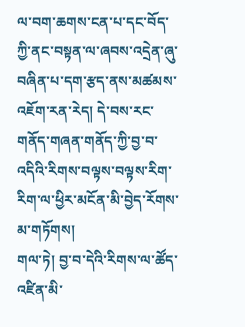ལ་བག་ཆགས་ངན་པ་དང་བོད་ཀྱི་ནང་བསྟན་ལ་ཞབས་འདྲེན་ཞུ་བཞིན་པ་དག་རྩད་ནས་མཚམས་འཇོག་རན་རེད། དེ་བས་རང་གནོད་གཞན་གནོད་ཀྱི་བྱ་བ་འདིའི་རིགས་བལྟས་བལྟས་རིག་རིག་ལ་ཕྱིར་མངོན་མི་བྱེད་རོགས་མ་གཏོགས།
གལ་ཏེ། བྱ་བ་དེའི་རིགས་ལ་ཚོད་འཛིན་མི་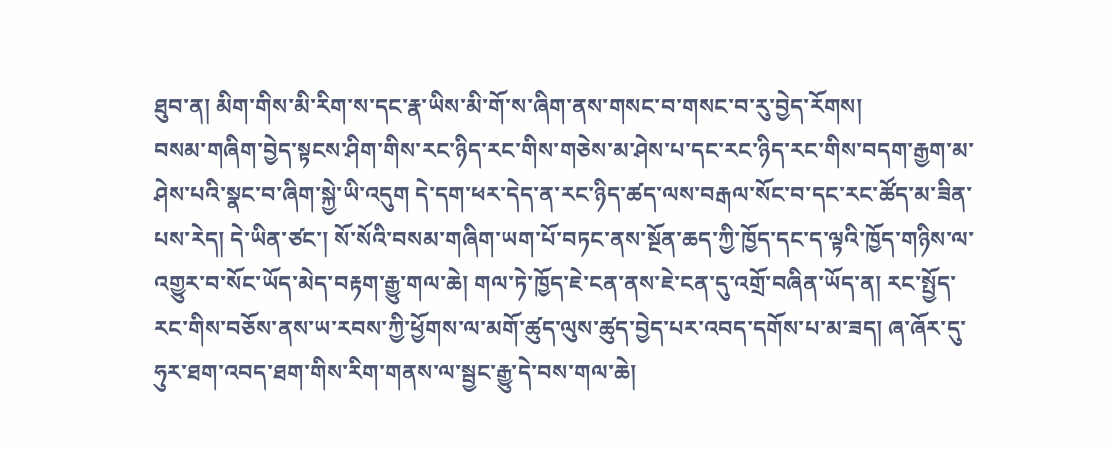ཐུབ་ན། མིག་གིས་མི་རིག་ས་དང་རྣ་ཡིས་མི་གོ་ས་ཞིག་ནས་གསང་བ་གསང་བ་རུ་བྱེད་རོགས།
བསམ་གཞིག་བྱེད་སྟངས་ཤིག་གིས་རང་ཉིད་རང་གིས་གཅེས་མ་ཤེས་པ་དང་རང་ཉིད་རང་གིས་བདག་རྒྱག་མ་ཤེས་པའི་སྣང་བ་ཞིག་སྐྱེ་ཡི་འདུག དེ་དག་ཕར་དེད་ན་རང་ཉིད་ཚད་ལས་བརྒལ་སོང་བ་དང་རང་ཚོད་མ་ཟིན་པས་རེད། དེ་ཡིན་ཙང་། སོ་སོའི་བསམ་གཞིག་ཡག་པོ་བཏང་ནས་སྔོན་ཆད་ཀྱི་ཁྱོད་དང་ད་ལྟའི་ཁྱོད་གཉིས་ལ་འགྱུར་བ་སོང་ཡོད་མེད་བརྟག་རྒྱུ་གལ་ཆེ། གལ་ཏེ་ཁྱོད་ཇེ་ངན་ནས་ཇེ་ངན་དུ་འགྲོ་བཞིན་ཡོད་ན། རང་སྤྱོད་རང་གིས་བཅོས་ནས་ཡ་རབས་ཀྱི་ཕྱོགས་ལ་མགོ་ཚུད་ལུས་ཚུད་བྱེད་པར་འབད་དགོས་པ་མ་ཟད། ཞ་ཞོར་དུ་ཧུར་ཐག་འབད་ཐག་གིས་རིག་གནས་ལ་སྦྱང་རྒྱུ་དེ་བས་གལ་ཆེ།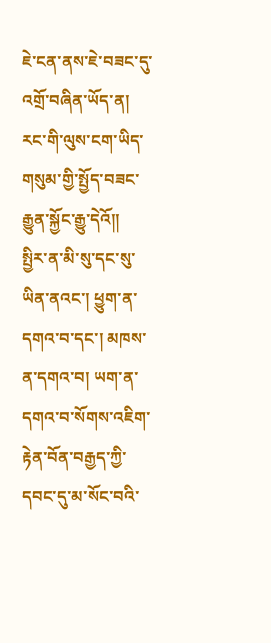ཇེ་ངན་ནས་ཇེ་བཟང་དུ་འགྲོ་བཞིན་ཡོད་ན། རང་གི་ལུས་ངག་ཡིད་གསུམ་གྱི་སྤྱོད་བཟང་རྒྱུན་སྐྱོང་རྒྱུ་དེའོ།།
སྤྱིར་ན་མི་སུ་དང་སུ་ཡིན་ནའང་། ཕྱུག་ན་དགའ་བ་དང་། མཁས་ན་དགའ་བ། ཡག་ན་དགའ་བ་སོགས་འཇིག་རྟེན་བོན་བརྒྱད་ཀྱི་དབང་དུ་མ་སོང་བའི་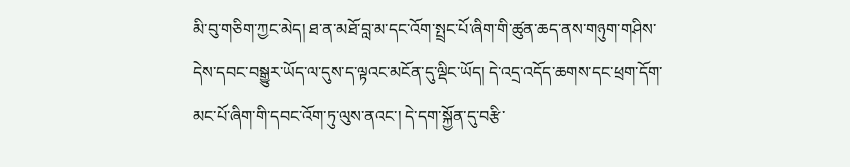མི་བུ་གཅིག་ཀྱང་མེད། ཐ་ན་མཐོ་བླ་མ་དང་འོག་སྤྲང་པོ་ཞིག་གི་ཚུན་ཆད་ནས་གཉུག་གཤིས་དེས་དབང་བསྒྱུར་ཡོད་ལ་དུས་ད་ལྟའང་མངོན་དུ་ལྡིང་ཡོད། དེ་འདྲ་འདོད་ཆགས་དང་ཕྲག་དོག་མང་པོ་ཞིག་གི་དབང་འོག་ཏུ་ལུས་ནའང་། དེ་དག་སྐྱོན་དུ་བརྩི་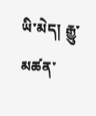ཡི་མེད། རྒྱུ་མཚན་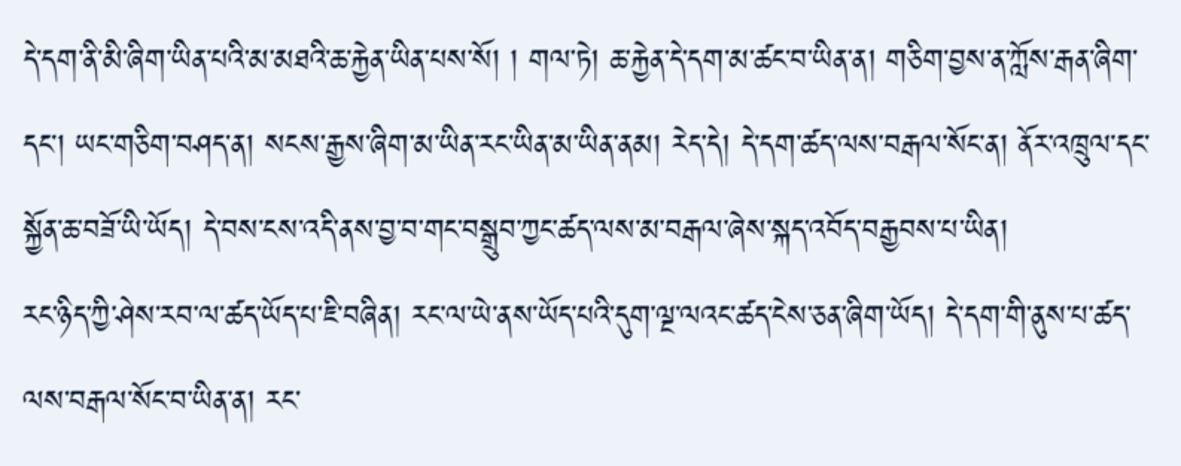དེ་དག་ནི་མི་ཞིག་ཡིན་པའི་མ་མཐའི་ཆ་རྐྱེན་ཡིན་པས་སོ། ། གལ་ཏེ། ཆ་རྐྱེན་དེ་དག་མ་ཚང་བ་ཡིན་ན། གཅིག་བྱས་ན་ཀློས་རྒན་ཞིག་དང་། ཡང་གཅིག་བཤད་ན། སངས་རྒྱས་ཞིག་མ་ཡིན་རང་ཡིན་མ་ཡིན་ནམ། རེད་དེ། དེ་དག་ཚད་ལས་བརྒལ་སོང་ན། ནོར་འཁྲུལ་དང་སྐྱོན་ཆ་བཟོ་ཡི་ཡོད། དེ་བས་ངས་འདི་ནས་བྱ་བ་གང་བསྒྲུབ་ཀྱང་ཚད་ལས་མ་བརྒལ་ཞེས་སྐད་འབོད་བརྒྱབས་པ་ཡིན།
རང་ཉིད་ཀྱི་ཤེས་རབ་ལ་ཚད་ཡོད་པ་ཇི་བཞིན། རང་ལ་ཡེ་ནས་ཡོད་པའི་དུག་ལྔ་ལའང་ཚད་ངེས་ཅན་ཞིག་ཡོད། དེ་དག་གི་ནུས་པ་ཚད་ལས་བརྒལ་སོང་བ་ཡིན་ན། རང་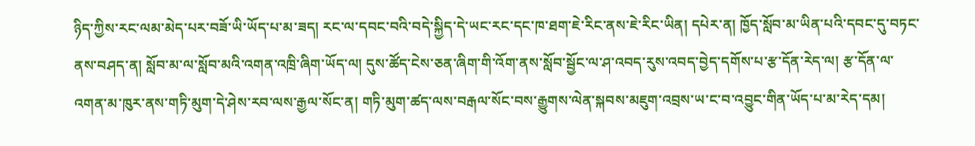ཉིད་ཀྱིས་རང་ལམ་མེད་པར་བཟོ་ཡི་ཡོད་པ་མ་ཟད། རང་ལ་དབང་བའི་བདེ་སྐྱིད་དེ་ཡང་རང་དང་ཁ་ཐག་ཇེ་རིང་ནས་ཇེ་རིང་ཡིན། དཔེར་ན། ཁྱོད་སློབ་མ་ཡིན་པའི་དབང་དུ་བཏང་ནས་བཤད་ན། སློབ་མ་ལ་སློབ་མའི་འགན་འཁྲི་ཞིག་ཡོད་ལ། དུས་ཚོད་ངེས་ཅན་ཞིག་གི་འོག་ནས་སློབ་སྦྱོང་ལ་ཤ་འབད་རུས་འབད་བྱེད་དགོས་པ་རྩ་དོན་རེད་ལ། རྩ་དོན་ལ་འགན་མ་ཁུར་ནས་གཏི་མུག་དེ་ཤེས་རབ་ལས་རྒྱལ་སོང་ན། གཏི་མུག་ཚད་ལས་བརྒལ་སོང་བས་རྒྱུགས་ལེན་སྐབས་མཇུག་འབྲས་ཡ་ང་བ་འབྱུང་གིན་ཡོད་པ་མ་རེད་དམ།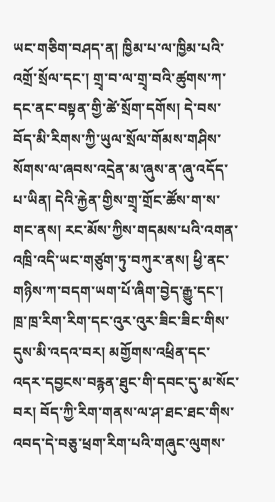ཡང་གཅིག་བཤད་ན། ཁྱིམ་པ་ལ་ཁྱིམ་པའི་འགྲོ་སྲོལ་དང་། གྲྭ་བ་ལ་གྲྭ་བའི་ཚུགས་ཀ་དང་ནང་བསྟན་གྱི་ཚེ་སྲོག་དགོས། དེ་བས་བོད་མི་རིགས་ཀྱི་ཡུལ་སྲོལ་གོམས་གཤིས་སོགས་ལ་ཞབས་འདྲེན་མ་ཞུས་ན་ཞུ་འདོད་པ་ཡིན། དེའི་རྐྱེན་གྱིས་གྲྭ་གྲོང་ཚོས་ག་ས་གང་ནས། རང་མོས་ཀྱིས་གདམས་པའི་འགན་འཁྲི་འདི་ཡང་གཙུག་ཏུ་བཀུར་ནས། ཕྱི་ནང་གཉིས་ཀ་བདག་ཡག་པོ་ཞིག་བྱེད་རྒྱུ་དང་། ཁྲ་ཁྲ་རིག་རིག་དང་འུར་འུར་ཟིང་ཟིང་གིས་དུས་མི་འདའ་བར། མགྱོགས་འཕྲིན་དང་འདར་དབྱངས་བརྙན་ཐུང་གི་དབང་དུ་མ་སོང་བར། བོད་ཀྱི་རིག་གནས་ལ་ཤ་ཐང་ཐང་གིས་འབད་དེ་བཅུ་ཕྲག་རིག་པའི་གཞུང་ལུགས་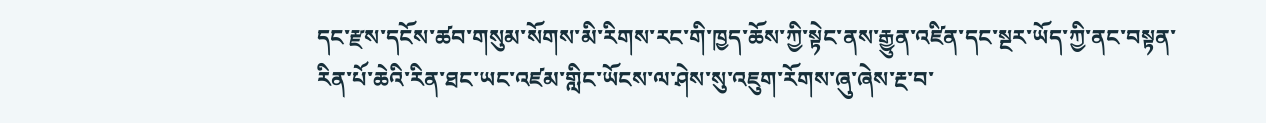དང་རྫས་དངོས་ཚབ་གསུམ་སོགས་མི་རིགས་རང་གི་ཁྱད་ཆོས་ཀྱི་སྟེང་ནས་རྒྱུན་འཛིན་དང་སྔར་ཡོད་ཀྱི་ནང་བསྟན་རིན་པོ་ཆེའི་རིན་ཐང་ཡང་འཛམ་གླིང་ཡོངས་ལ་ཤེས་སུ་འཇུག་རོགས་ཞུ་ཞེས་རྔ་བ་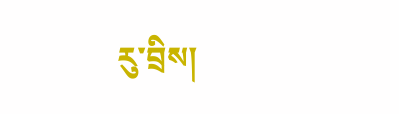རུ་བྲིས།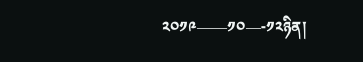༢༠༡༩——༡༠—-༡༢ཉིན།